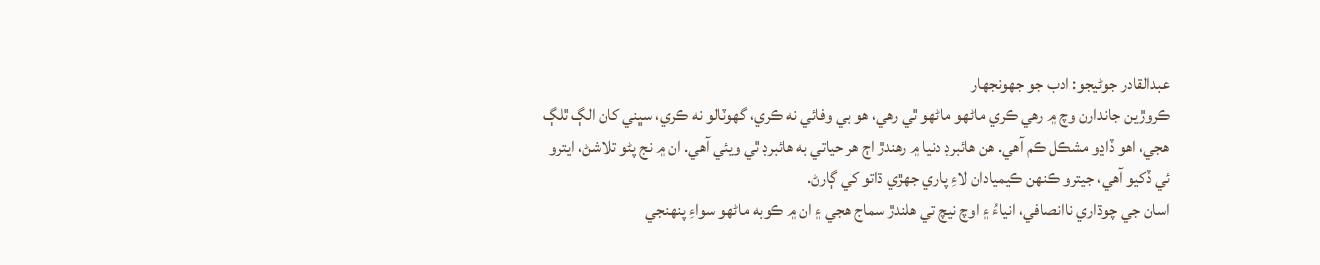عبدالقادر جوڻيجو: ادب جو جھونجھار
ڪروڙين جاندارن وچ ۾ رهي ڪري ماڻهو ماڻهو ٿي رهي، هو بي وفائي نه ڪري، گهوٽالو نه ڪري، سڀني کان الڳ ٿلڳ هجي، اهو ڏاڍو مشڪل ڪم آهي. هن هائبرڊ دنيا ۾ رهندڙ اڄ هر حياتي به هائبرڊ ٿي ويئي آهي. ان ۾ نج پڻو تلاشڻ، ايترو ئي ڏکيو آهي، جيترو ڪنهن ڪيميادان لاءِ پاري جهڙي ڌاتو کي ڳارڻ.
اسان جي چوڌاري ناانصافي، انياءُ ۽ اوچ نيچ تي هلندڙ سماج هجي ۽ ان ۾ ڪوبه ماڻهو سواءِ پنهنجي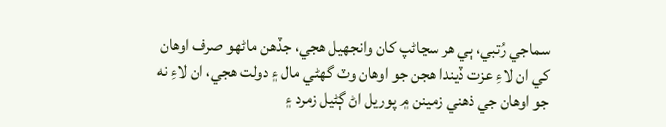سماجي رُتبي، ٻي هر سڃاڻپ کان وانجهيل هجي، جڏهن ماڻهو صرف اوهان کي ان لاءِ عزت ڏيندا هجن جو اوهان وٽ گهڻي مال ۽ دولت هجي، ان لاءِ نه جو اوهان جي ذهني زمينن ۾ پوريل اڻ ڳڻيل زمرد ۽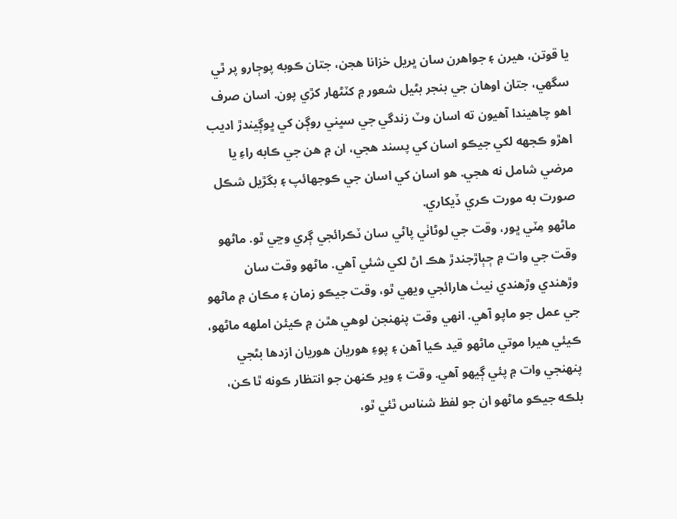يا قوتن، هيرن ۽ جواهرن سان ڀريل خزانا هجن، جتان ڪوبه پوڄارو پر ٿي سگهي، جتان اوهان جي بنجر بڻيل شعور ۾ کٽڻهار کڙي پون. اسان صرف اهو چاهيندا آهيون ته اسان وٽ زندگي جي سڀني روڳن کي ڀوڳيندڙ اديب اهڙو ڪجهه لکي جيڪو اسان کي پسند هجي، ان ۾ هن جي ڪابه راءِ يا مرضي شامل نه هجي. هو اسان کي اسان جي ڪوجهائپ ۽ بگڙيل شڪل صورت به مورت ڪري ڏيکاري.
ماڻهو مِٽي ڀور، وقت جي لوڻاٺي پاڻي سان ٽڪرائجي ڳري وڃي ٿو. ماڻهو وقت جي وات ۾ ڄٻاڙجندڙ هڪ اڻ لکي شئي آهي. ماڻهو وقت سان وڙهندي وڙهندي نيٺ هارائجي ويهي ٿو، وقت جيڪو زمان ۽ مڪان ۾ ماڻهو جي عمل جو ماپو آهي. انهي وقت پنهنجن لوهي هٿن ۾ ڪيئن املهه ماڻهو، ڪيئي هيرا موتي ماڻهو قيد ڪيا آهن ۽ پوءِ هوريان هوريان ازدها بڻجي پنهنجي وات ۾ پئي ڳيهو آهي. وقت ۽ وير ڪنهن جو انتظار ڪونه ٿا ڪن، بلڪه جيڪو ماڻهو ان جو لفظ شناس ٿئي ٿو،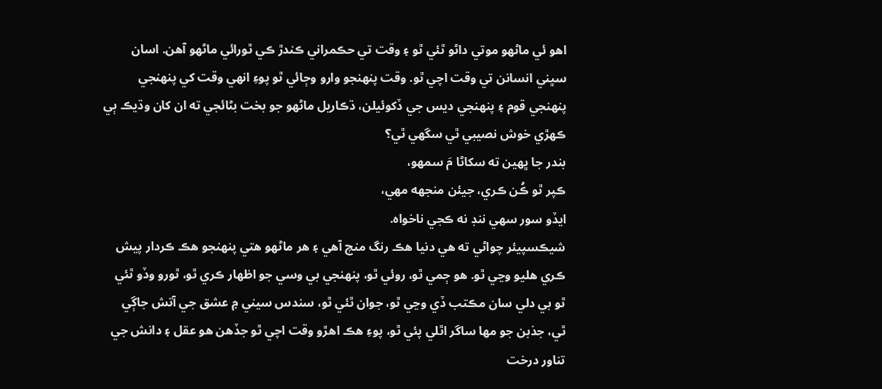اهو ئي ماڻهو موتي داڻو ٿئي ٿو ۽ وقت تي حڪمراني ڪندڙ ڪي ٿورائي ماڻهو آهن. اسان سڀني انسانن تي وقت اچي ٿو. وقت پنهنجو وارو وڄائي ٿو پوءِ انهي وقت کي پنهنجي پنهنجي قوم ۽ پنهنجي ديس جي ڏکوئيلن، ڌڪاريل ماڻهو جو بخت بڻائجي ته ان کان وڌيڪ ٻي ڪهڙي خوش نصيبي ٿي سگهي ٿي؟
بندر جا ڀهين ته سکاڻا مَ سمهو،
ڪپر ٿو ڪُن ڪري، جيئن منجهه مهي،
ايڏو سور سهي ننڊ نه ڪجي ناخواه.
شيڪسپيئر چواڻي ته هي دنيا هڪ رنگ منچ آهي ۽ هر ماڻهو هتي پنهنجو هڪ ڪردار پيش ڪري هليو وڃي ٿو. هو ڄمي ٿو، روئي ٿو، پنهنجي بي وسي جو اظهار ڪري ٿو، ٿورو وڏو ٿئي ٿو بي دلي سان مڪتب ڏي وڃي ٿو، جوان ٿئي ٿو، سندس سيني ۾ عشق جي آتش جاڳي ٿي، جذبن جو مها ساگر اٿلي پئي ٿو، پوءِ هڪ اهڙو وقت اچي ٿو جڏهن هو عقل ۽ دانش جي تناور درخت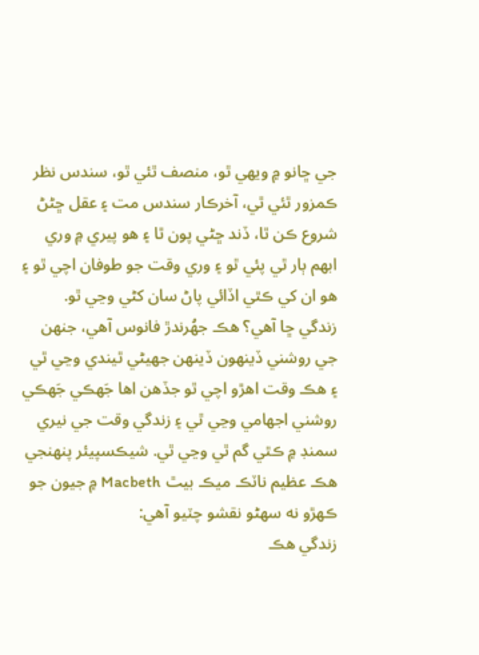جي ڇانو ۾ ويهي ٿو، منصف ٿئي ٿو، سندس نظر ڪمزور ٿئي ٿي، آخرڪار سندس مت ۽ عقل ڇڻڻ شروع ڪن ٿا، ڏند ڇڻي پون ٿا ۽ هو پيري ۾ وري ابهم ٻار ٿي پئي ٿو ۽ وري وقت جو طوفان اچي ٿو ۽ هو ان کي ڪٿي اڏائي پاڻ سان کڻي وڃي ٿو.
زندگي ڇا آهي؟ هڪ جهُرندڙ فانوس آهي، جنهن جي روشني ڏينهون ڏينهن جهيڻي ٿيندي وڃي ٿي ۽ هڪ وقت اهڙو اچي ٿو جڏهن اها جَهڪي جَهڪي روشني اجهامي وڃي ٿي ۽ زندگي وقت جي نيري سمنڊ ۾ ڪٿي گم ٿي وڃي ٿي. شيڪسپيئر پنهنجي هڪ عظيم ناٽڪ ميڪ بيٿ Macbeth ۾ جيون جو ڪهڙو نه سهڻو نقشو چٽيو آهي:
زندگي هڪ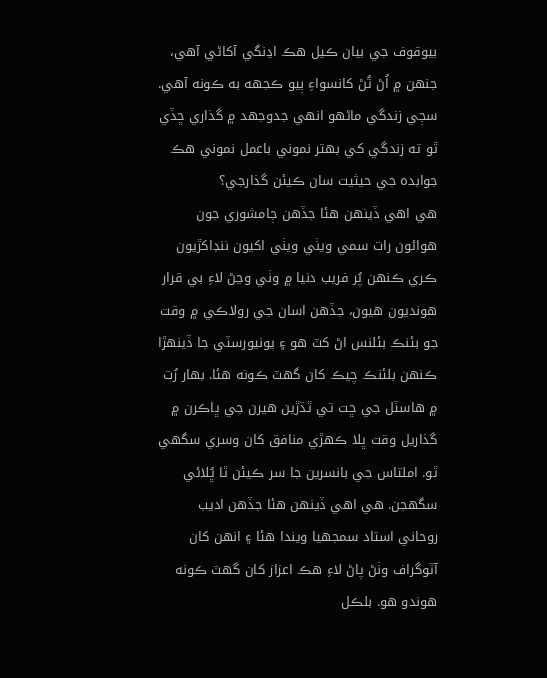بيوقوف جي بيان ڪيل هڪ اڍنگي آکاڻي آهي، جنهن ۾ اُڻ تُڻ کانسواءِ ٻيو ڪجهه به ڪونه آهي.
سڄي زندگي ماڻهو انهي جدوجهد ۾ گذاري ڇڏي ٿو ته زندگي کي بهتر نموني باعمل نموني هڪ جوابده جي حيثيت سان ڪيئن گذارجي؟
هي اهي ڏينهن هئا جڏهن ڄامشوري جون هوائون رات سمي ويٺي ويٺي اکيون ننڊاکڙيون ڪري ڪنهن پُر فريب دنيا ۾ وٺي وڃڻ لاءِ بي قرار هونديون هيون، جڏهن اسان جي رولاڪي ۾ وقت جو بئنڪ بئلنس اڻ کٽ هو ۽ يونيورسٽي جا ڏينهڙا ڪنهن بلئنڪ چيڪ کان گهٽ ڪونه هئا. بهار رُت ۾ هاسٽل جي ڇت تي ٿڌڙين هيرن جي ڀاڪرن ۾ گذاريل وقت ڀلا ڪهڙي منافق کان وسري سگهي ٿو. املتاس جي بانسرين جا سر ڪيئن ٿا ڀُلائي سگهجن. هي اهي ڏينهن هئا جڏهن اديب روحاني استاد سمجهيا ويندا هئا ۽ انهن کان آٽوگراف وٺڻ پاڻ لاءِ هڪ اعزاز کان گهٽ ڪونه هوندو هو. بلڪل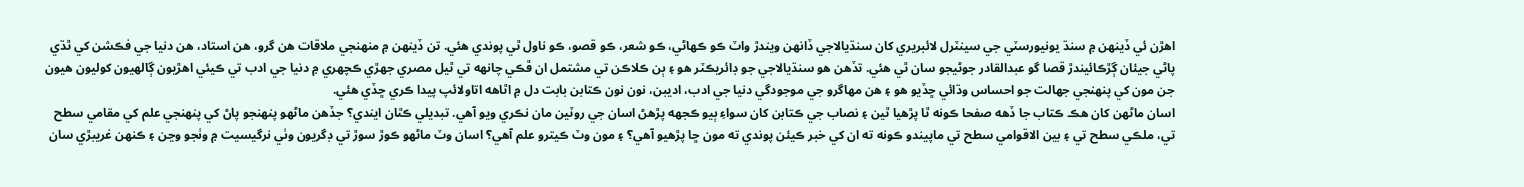اهڙن ئي ڏينهن ۾ سنڌ يونيورسٽي جي سينٽرل لائبريري کان سنڌيالاجي ڏانهن ويندڙ واٽ ڪو ڪهاڻي، ڪو شعر، ڪو قصو، ڪو ناول ٿي پوندي هئي. تن ڏينهن ۾ منهنجي ملاقات هن گرو، هن استاد، هن دنيا جي فڪشن کي ٿڌي پاڻي جيئان ڳڙڪائيندڙ قصا گو عبدالقادر جوڻيجو سان ٿي هئي. تڏهن هو سنڌيالاجي جو ڊائريڪٽر هو ۽ ٻن ڪلاڪن تي مشتمل ان ڦڪي چانهه تي ٿيل مصري جهڙي ڪچهري ۾ دنيا جي ادب تي ڪيئي اهڙيون ڳالهيون کوليون هيون جن مون کي پنهنجي جهالت جو احساس وڌائي ڇڏيو هو ۽ هن مهاگرو جي موجودگي دنيا جي ادب، اديبن، نون نون ڪتابن بابت دل ۾ اٿاهه اتاولائپ پيدا ڪري ڇڏي هئي.
اسان ماڻهن کان هڪ ڪتاب جا ڏهه صفحا ڪونه ٿا پڙهيا ٿين ۽ نصاب جي ڪتابن کان سواءِ ٻيو ڪجهه پڙهڻ اسان جي روٽين مان نڪري ويو آهي. تبديلي ڪٿان ايندي؟ جڏهن ماڻهو پنهنجو پاڻ کي پنهنجي علم کي مقامي سطح تي، ملڪي سطح تي ۽ بين الاقوامي سطح تي ماپيندو ڪونه ته ان کي خبر ڪيئن پوندي ته مون ڇا پڙهيو آهي؟ ۽ مون وٽ ڪيترو علم آهي؟ اسان وٽ ماڻهو ڪوڙ سوڙ تي ڊگريون وٺي نرگيسيت ۾ وٺجو وڃن ۽ ڪنهن غريبڙي سان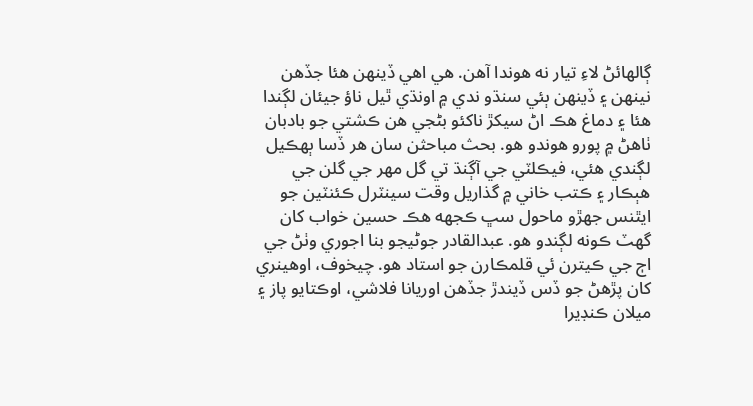ڳالهائڻ لاءِ تيار نه هوندا آهن. هي اهي ڏينهن هئا جڏهن نينهن ۽ ڏينهن ٻئي سنڌو ندي ۾ اونڌي ٿيل ناؤ جيئان لڳندا هئا ۽ دماغ هڪ اڻ سيکڙ ناکئو بڻجي هن ڪشتي جو بادبان ٺاهڻ ۾ پورو هوندو هو. بحث مباحثن سان هر ڏسا ٻهڪيل لڳندي هئي، فيڪلٽي جي آڳنڌ تي گل مهر جي گلن جي هٻڪار ۽ ڪتب خاني ۾ گذاريل وقت سينٽرل ڪئنٽين جو ايٿنس جهڙو ماحول سڀ ڪجهه هڪ حسين خواب کان گهٽ ڪونه لڳندو هو. عبدالقادر جوڻيجو بنا اجوري وٺڻ جي اڄ جي ڪيترن ئي قلمڪارن جو استاد هو. چيخوف، اوهينري کان پڙهڻ جو ڏس ڏيندڙ جڏهن اوريانا فلاشي، اوڪتايو پاز ۽ ميلان ڪنڊيرا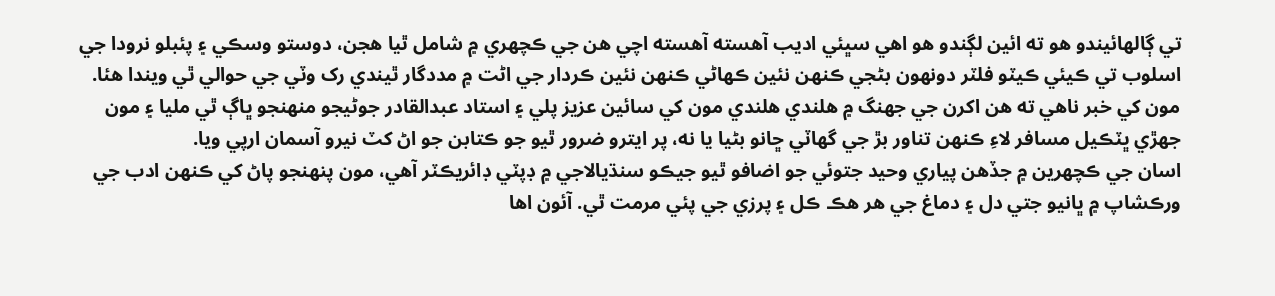تي ڳالهائيندو هو ته ائين لڳندو هو اهي سڀئي اديب آهسته آهسته اچي هن جي ڪچهري ۾ شامل ٿيا هجن، دوستو وسڪي ۽ پئبلو نرودا جي اسلوب تي ڪيئي ڪيٽو فلٽر دونهون بڻجي ڪنھن نئين ڪهاڻي ڪنهن نئين ڪردار جي اڻت ۾ مددگار ٿيندي رک وٽي جي حوالي ٿي ويندا هئا. مون کي خبر ناهي ته هن اکرن جي جهنگ ۾ هلندي هلندي مون کي سائين عزيز پلي ۽ استاد عبدالقادر جوڻيجو منهنجو ڀاڳ ٿي مليا ۽ مون جهڙي ڀٽڪيل مسافر لاءِ ڪنهن تناور بڙ جي گهاٽي ڇانو بڻيا يا نه، پر ايترو ضرور ٿيو جو ڪتابن جو اڻ کٽ نيرو آسمان ارپي ويا.
اسان جي ڪچهرين ۾ جڏهن پياري وحيد جتوئي جو اضافو ٿيو جيڪو سنڌيالاجي ۾ ڊپٽي ڊائريڪٽر آهي، مون پنهنجو پاڻ کي ڪنهن ادب جي ورڪشاپ ۾ ڀانيو جتي دل ۽ دماغ جي هر هڪ ڪل ۽ پرزي جي پئي مرمت ٿي. آئون اها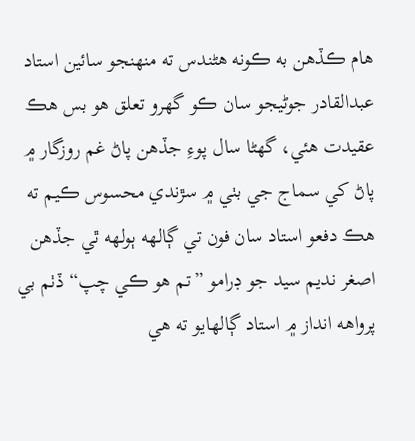هام ڪڏهن به ڪونه هڻندس ته منهنجو سائين استاد عبدالقادر جوڻيجو سان ڪو گهرو تعلق هو بس هڪ عقيدت هئي، گهڻا سال پوءِ جڏهن پاڻ غم روزگار ۾ پاڻ کي سماج جي بٺي ۾ سڙندي محسوس ڪيم ته هڪ دفعو استاد سان فون تي ڳالهه ٻولهه ٿي جڏهن اصغر نديم سيد جو ڊرامو ”تم هو ڪي چپ“ ڏٺم بي پرواهه انداز ۾ استاد ڳالهايو ته هي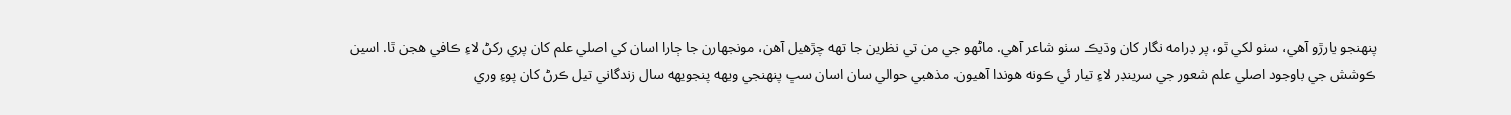پنهنجو يارڙو آهي، سٺو لکي ٿو، پر ڊرامه نگار کان وڌيڪ سٺو شاعر آهي. ماڻهو جي من تي نظرين جا تهه چڙهيل آهن، مونجهارن جا ڄارا اسان کي اصلي علم کان پري رکڻ لاءِ ڪافي هجن ٿا. اسين ڪوشش جي باوجود اصلي علم شعور جي سرينڊر لاءِ تيار ئي ڪونه هوندا آهيون. مذهبي حوالي سان اسان سڀ پنهنجي ويهه پنجويهه سال زندگاني تيل ڪرڻ کان پوءِ وري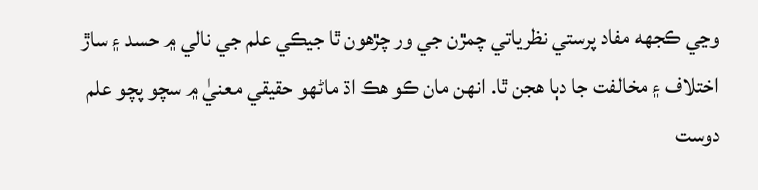وڃي ڪجهه مفاد پرستي نظرياتي چمڙن جي ور چڙهون ٿا جيڪي علم جي نالي ۾ حسد ۽ ساڙ اختلاف ۽ مخالفت جا دٻا هجن ٿا. انهن مان ڪو هڪ اڌ ماڻهو حقيقي معنيٰ ۾ سچو پچو علم دوست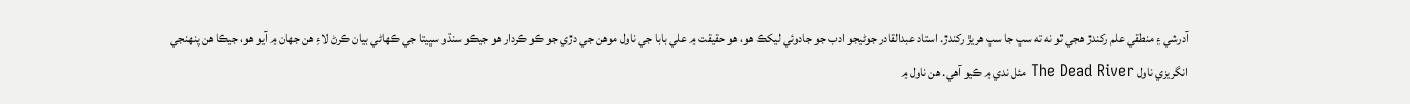آدرشي ۽ منطقي علم رکندڙ هجي ٿو نه ته سڀ جا سڀ هريڙ رکندڙ. استاد عبدالقادر جوڻيجو ادب جو جادوئي ليکڪ هو، هو حقيقت ۾ علي بابا جي ناول موهن جي دڙي جو ڪو ڪردار هو جيڪو سنڌو سڀيتا جي ڪهاڻي بيان ڪرڻ لاءِ هن جهان ۾ آيو هو، جيڪا هن پنهنجي انگريزي ناول The Dead River مئل ندي ۾ ڪيو آهي. هن ناول ۾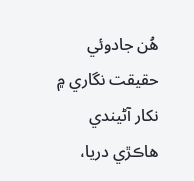هُن جادوئي حقيقت نگاري ۾ نکار آڻيندي هاڪڙي دريا،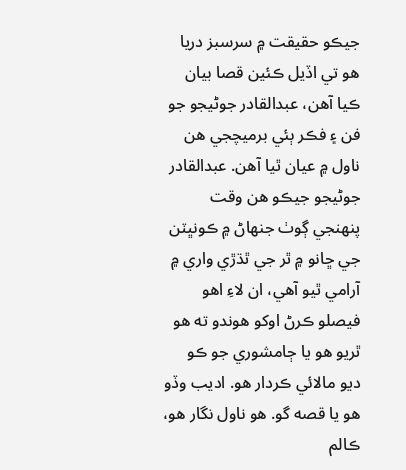جيڪو حقيقت ۾ سرسبز دريا هو تي اڏيل ڪئين قصا بيان ڪيا آهن، عبدالقادر جوڻيجو جو فن ۽ فڪر ٻئي برميچجي هن ناول ۾ عيان ٿيا آهن. عبدالقادر جوڻيجو جيڪو هن وقت پنهنجي ڳوٺ جنهاڻ ۾ ڪونڀٽن جي ڇانو ۾ ٿر جي ٿڌڙي واري ۾ آرامي ٿيو آهي، ان لاءِ اهو فيصلو ڪرڻ اوکو هوندو ته هو ٿريو هو يا ڄامشوري جو ڪو ديو مالائي ڪردار هو. اديب وڏو هو يا قصه گو. هو ناول نگار هو، ڪالم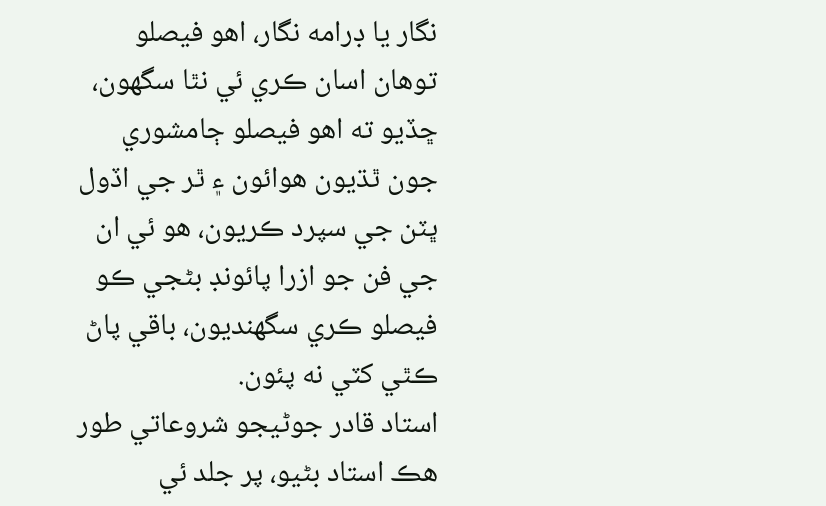نگار يا ڊرامه نگار، اهو فيصلو توهان اسان ڪري ئي نٿا سگهون، ڇڏيو ته اهو فيصلو ڄامشوري جون ٿڌيون هوائون ۽ ٿر جي اڏول ڀٽن جي سپرد ڪريون، هو ئي ان جي فن جو ازرا پائونڊ بڻجي ڪو فيصلو ڪري سگهنديون، باقي پاڻ ڪٿي کٽي نه پئون.
استاد قادر جوڻيجو شروعاتي طور هڪ استاد بڻيو، پر جلد ئي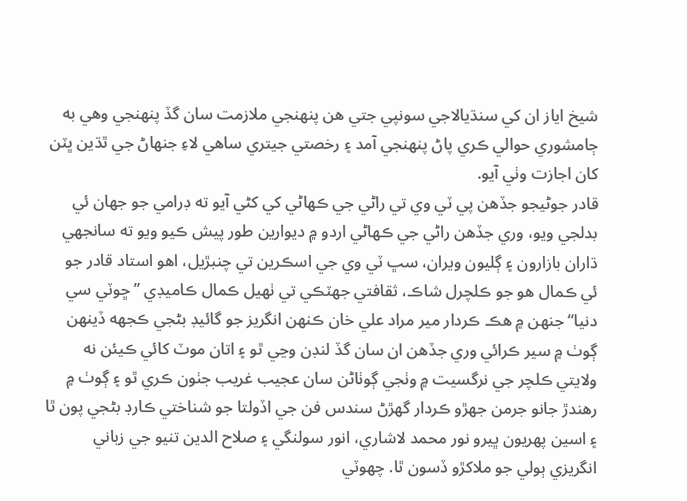شيخ اياز ان کي سنڌيالاجي سونپي جتي هن پنهنجي ملازمت سان گڏ پنهنجي وهي به ڄامشوري حوالي ڪري پاڻ پنهنجي آمد ۽ رخصتي جيتري ساھي لاءِ جنهاڻ جي ٿڌين ڀٽن کان اجازت وٺي آيو.
قادر جوڻيجو جڏهن پي ٽي وي تي راڻي جي ڪهاڻي کي کڻي آيو ته ڊرامي جو جهان ئي بدلجي ويو، وري جڏهن راڻي جي ڪهاڻي اردو ۾ ديوارين طور پيش ڪيو ويو ته سانجهي ڌاران بازارون ۽ ڳليون ويران، سڀ ٽي وي جي اسڪرين تي چنبڙيل، اهو استاد قادر جو ئي ڪمال هو جو ڪلچرل شاڪ، ثقافتي جهٽڪي تي ٺهيل ڪمال ڪاميڊي ”ڇوٽي سي دنيا“ جنهن ۾ هڪ ڪردار مير مراد علي خان ڪنهن انگريز جو گائيڊ بڻجي ڪجهه ڏينهن ڳوٺ ۾ سير ڪرائي وري جڏهن ان سان گڏ لنڊن وڃي ٿو ۽ اتان موٽ کائي ڪيئن نه ولايتي ڪلچر جي نرگسيت ۾ وٺجي ڳوٺاڻن سان عجيب غريب جٺون ڪري ٿو ۽ ڳوٺ ۾ رهندڙ جانو جرمن جهڙو ڪردار گهڙڻ سندس فن جي اڏولتا جو شناختي ڪارڊ بڻجي پون ٿا ۽ اسين پهريون ڀيرو نور محمد لاشاري، انور سولنگي ۽ صلاح الدين تنيو جي زباني انگريزي ٻولي جو ملاکڙو ڏسون ٿا. چهوٽي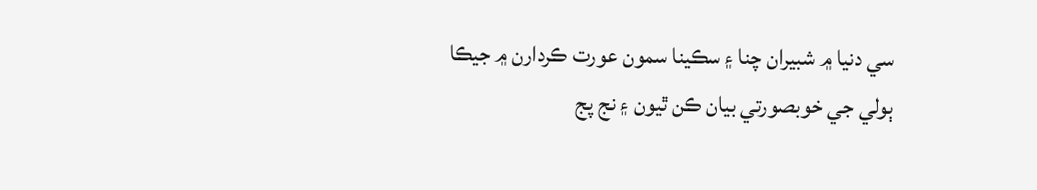سي دنيا ۾ شبيران چنا ۽ سڪينا سمون عورت ڪردارن ۾ جيڪا ٻولي جي خوبصورتي بيان ڪن ٿيون ۽ نج پج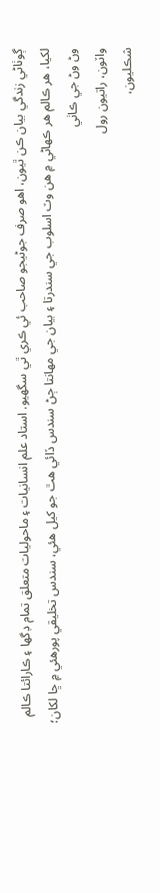ڳوٺاڻي زندگي بيان ڪن ٿيون، اهو صرف جوڻيجو صاحب ئي ڪري ٿي سگهيو. استاد علم انسانيات ۽ ماحوليات متعلق تمام ڊگها ۽ ڪارائتا ڪالم لکيا، هر ڪالم هر ڪهاڻي ۾ هن وٽ اسلوب جي سندرتا ۽ بيان جي مهانتا ڄڻ سندس ڏائي هٿ جو کيل هئي، سندس تخليقي پورهئي ۾ ڇا لکان؛
وڻ وڻ جي ڪاٺي
واٽون، راتيون رول
شڪليون،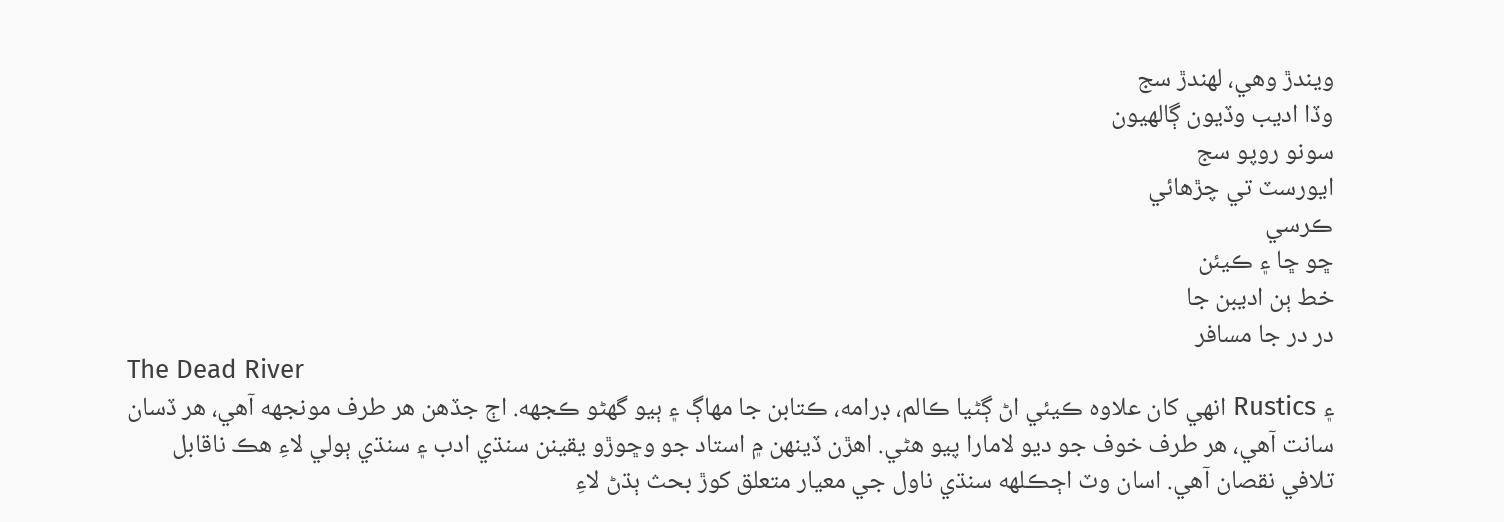ويندڙ وهي، لهندڙ سج
وڏا اديب وڏيون ڳالهيون
سونو روپو سج
ايورسٽ تي چڙهائي
ڪرسي
ڇو ڇا ۽ ڪيئن
خط ٻن اديبن جا
در در جا مسافر
The Dead River
۽ Rustics انهي کان علاوه ڪيئي اڻ ڳڻيا ڪالم، ڊرامه، ڪتابن جا مهاڳ ۽ ٻيو گهڻو ڪجهه. اڄ جڏهن هر طرف مونجهه آهي، هر ڏسان سانت آهي، هر طرف خوف جو ديو لامارا پيو هڻي. اهڙن ڏينهن ۾ استاد جو وڇوڙو يقينن سنڌي ادب ۽ سنڌي ٻولي لاءِ هڪ ناقابل تلافي نقصان آهي. اسان وٽ اڄڪلهه سنڌي ناول جي معيار متعلق کوڙ بحث ٻڌڻ لاءِ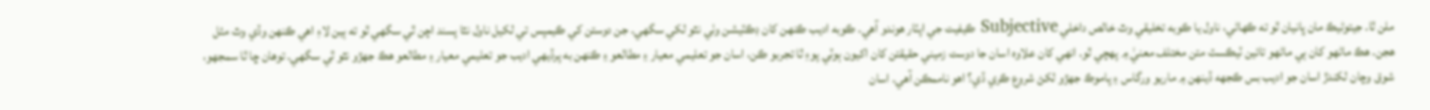ملن ٿا. جيتوڻيڪ مان ڀانيان ٿو ته ڪهاڻي، ناول يا ڪوبه تخليقي وٿ خالص داخلي Subjective ڪيفيت جي اپٽار هوندو آهي. ڪوبه اديب ڪنهن کان ڊڪٽيشن وٺي نٿو لکي سگهي. جن دوستن کي ڪيمپس تي لکيل ناول نٿا پسند اچن ٿي سگهي ٿو ته ٻين لاءِ اهي ڪنهن وڏي وٿ مثل هجن. هڪ ماڻهو کان ٻي ماڻهو تائين ٽيڪسٽ متن مختلف معنيٰ ۾ پهچي ٿو. انهي کان علاوه اسان جا دوست زميني حقيقتن کان اکيون ٻوٽي پوءِ ٿا تجربو ڪن، اسان جو تعليمي معيار ۽ مطالعو ۽ ڪنهن به پرڏيهي اديب جو تعليمي معيار ۽ مطالعو هڪ جهڙو نٿو ٿي سگهي. توهان ڇا ٿا سمجهو، شوق وچان لکندڙ اسان جو اديب بس ڪجهه ڏينهن ۾ ماريو ورگاس ۽ پاموڪ جهڙو لکڻ شروع ڪري ڏي؟ اهو ناممڪن آهي. اسان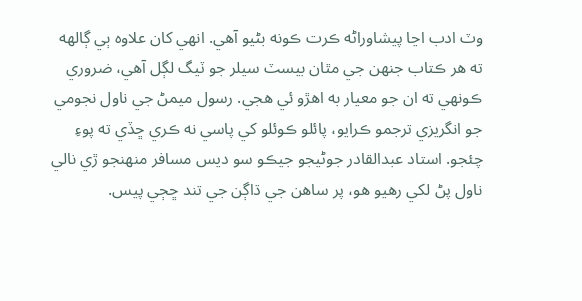وٽ ادب اڃا پيشاوراڻه ڪرت ڪونه بڻيو آهي. انهي کان علاوه ٻي ڳالهه ته هر ڪتاب جنهن جي مٿان بيسٽ سيلر جو ٽيگ لڳل آهي، ضروري ڪونهي ته ان جو معيار به اهڙو ئي هجي. رسول ميمڻ جي ناول نجومي جو انگريزي ترجمو ڪرايو، پائلو ڪوئلو کي پاسي نه ڪري ڇڏي ته پوءِ چئجو. استاد عبدالقادر جوڻيجو جيڪو سو ديس مسافر منهنجو ڙي نالي ناول پڻ لکي رهيو هو، پر ساهن جي ڌاڳن جي تند ڇڄي پيس.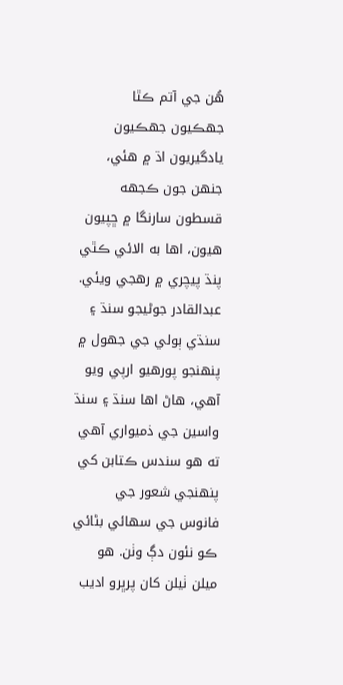هُن جي آتم ڪٿا جهڪيون جهڪيون يادگيريون اڌ ۾ هئي، جنهن جون ڪجهه قسطون سارنگا ۾ ڇپيون هيون، اها به الائي ڪٿي پنڌ پيچري ۾ رهجي ويئي.
عبدالقادر جوڻيجو سنڌ ۽ سنڌي ٻولي جي جهول ۾ پنهنجو پورهيو ارپي ويو آهي، هاڻ اها سنڌ ۽ سنڌ واسين جي ذميواري آهي ته هو سندس ڪتابن کي پنهنجي شعور جي فانوس جي سهائي بڻائي ڪو نئون دڳ وٺن. هو ميلن ٺيلن کان پرڀرو اديب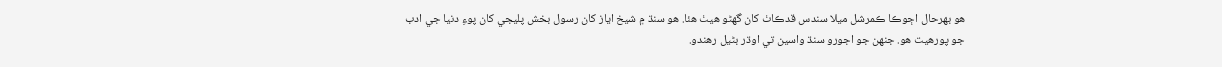هو بهرحال اڄوڪا ڪمرشل ميلا سندس قدڪاٺ کان گهڻو هيٺ هئا. هو سنڌ ۾ شيخ اياز کان رسول بخش پليجي کان پوءِ دنيا جي ادب جو پورهيت هو. جنهن جو اجورو سنڌ واسين تي اوڌر بڻيل رهندو.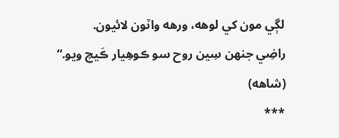لڳي مون کي لوهه، ورهه واٽون لائيون.
راضِي جنهن سِين روح سو ڪوهِيار ڪَيچ ويو.“ (شاهه)
***